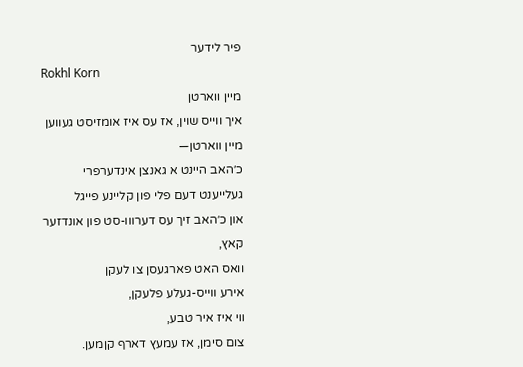פיר לידער
Rokhl Korn
מיין ווארטן
איך ווייס שוין, אז עס איז אומזיסט געווען מיין ווארטן—
כ׳האב היינט א גאנצן אינדערפרי
געלייענט דעם פלי פון קליינע פייגל
און כ׳האב זיך עס דערווו-סט פון אונדזער קאץ,
וואס האט פארגעסן צו לעקן
אירע ווייס-געלע פלעקן,
ווי איז איר טבע,
צום סימן, אז עמעץ דארף קןמען.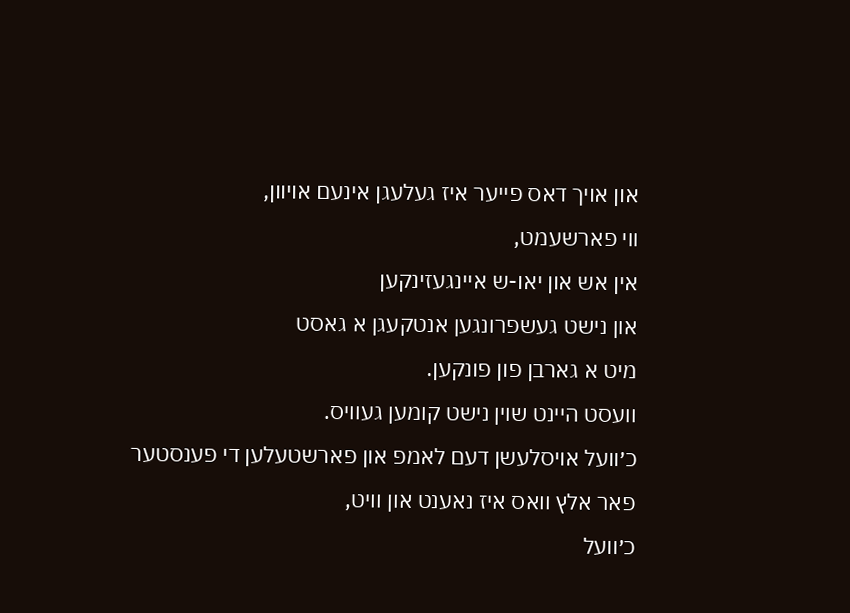און אויך דאס פייער איז געלעגן אינעם אויוון,
ווי פארשעמט,
אין אש און יאו-ש איינגעזינקען
און נישט געשפרונגען אנטקעגן א גאסט
מיט א גארבן פון פונקען.
וועסט היינט שוין נישט קומען געוויס.
כ׳וועל אויסלעשן דעם לאמפ און פארשטעלען די פענסטער
פאר אלץ וואס איז נאענט און וויט,
כ׳וועל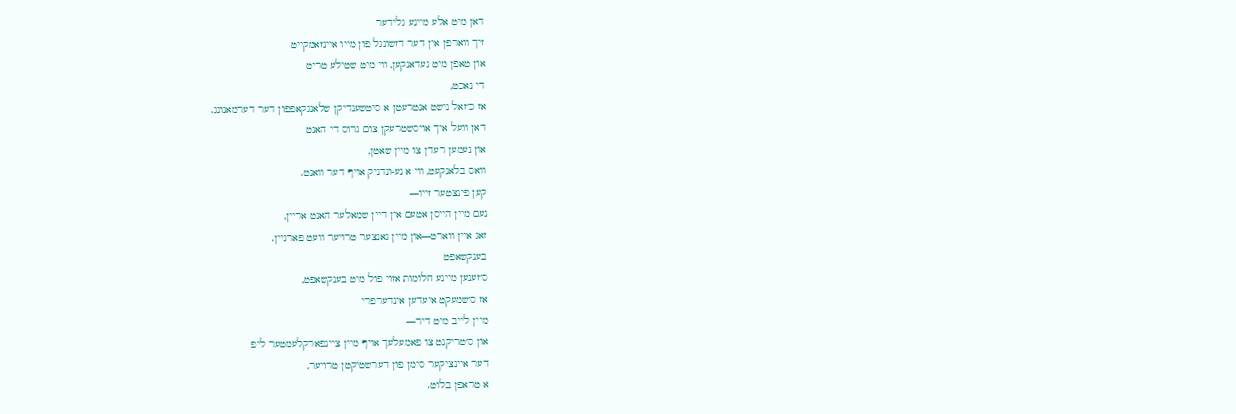דאן מיט אלע מיינע גלידער
זיך ווארפן אין דער דזשונגל פון מייו איינזאמקייט
און טאפן מיט געדאנקען, ווי מיט שטילע טריט
די נאכט,
אז כ׳זאל נישט אנטרעטן א סיטשענדיקן שלאנגקאפפון דער דערמאנונג.
דאן וועל איך אויסשטרעקן צום גרוס די האנט
און נעמען רעדן צו מיין שאטן,
וואס בלאנקעט, ווי א נע-ונדניק אויף דער וואנט.
קען פינצטער זייו—
נעם מיין הייסן אטעם אין דיין שמאלער האנט אריין,
זאג איין ווארט—און מיין גאנצער טרויער וועט פארגיין.
בענקשאפט
ס׳זענען מיינע חלומות אזוי פול מיט בענקשאפט,
אז ס׳שמעקט איעדען אינדערפרי
מיין לייב מיט דיר—
און ס׳טריקנט צו פאמעלעך אויף מיין ציינפארקלעמטער ליפ
דער איינציקער סימן פון דערשטיקטן טרויער,
א טראפן בלוט.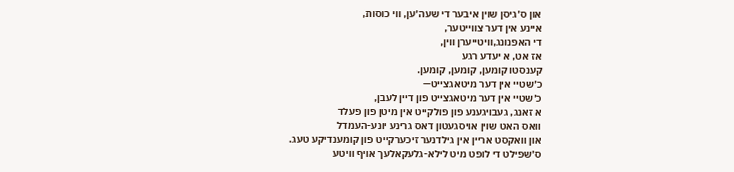און ס׳גיסן שוין איבער די שעה׳ען, ווי כוסות,
איינע אין דער צווייטער,
די האפנונג,וויטייערן ווין,
אז אט, א יעדע רגע
קענסטו קומען, קומען, קומען.
כ׳שטיי אין דער מיטאגצייט—
כ׳שטיי אין דער מיטאגצייט פון דיין לעבן,
א זאנג, געבויגענע פון פולקייט אין מיטן פון פעלד
וואס האט שוין אויסגעטון דאס גרינע יונע-העמדל
און וואקסט אריין אין גילדנער זיכערקייט פון קומענדיקע טעג.
ס׳שפילט די לופט מיט לילא-גלעקאלעך אויף וויטע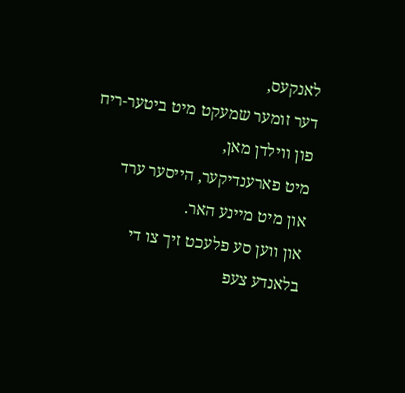לאנקעס,
דער זומער שמעקט מיט ביטער-ריח פון ווילדן מאן,
מיט פארענדיקער, הייסער ערד
און מיט מיינע האר.
און ווען סע פלעכט זיך צו די בלאנדע צעפ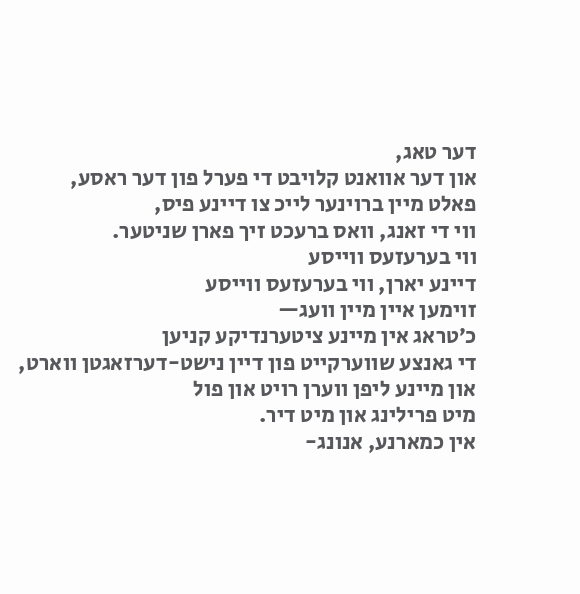דער טאג,
און דער אוואנט קלויבט די פערל פון דער ראסע,
פאלט מיין ברוינער לייכ צו דיינע פיס,
ווי די זאנג, וואס ברעכט זיך פארן שניטער.
ווי בערעזעס ווייסע
דיינע יארן, ווי בערעזעס ווייסע
זוימען איין מיין וועג—
כ׳טראג אין מיינע ציטערנדיקע קניען
די גאנצע שווערקייט פון דיין נישט-דערזאגטן ווארט,
און מיינע ליפן ווערן רויט און פול
מיט פרילינג און מיט דיר.
אין כמארנע, אנונג-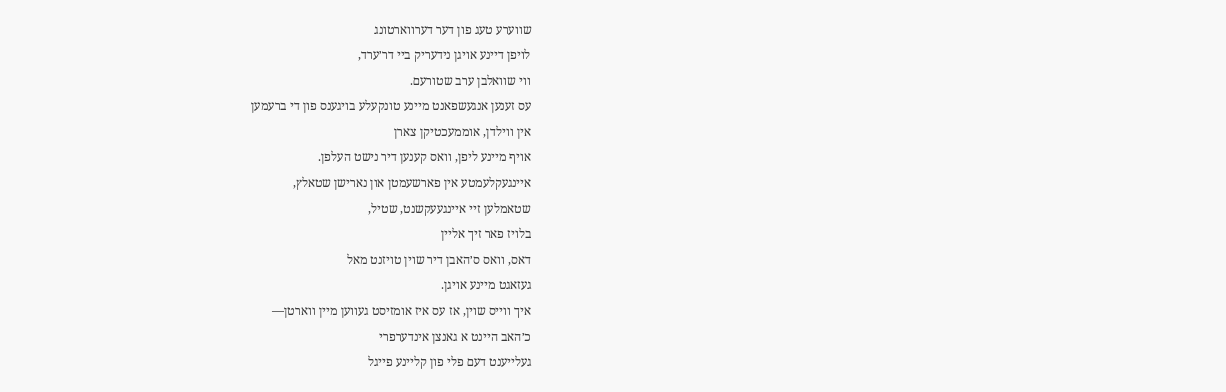שווערע טעג פון דער דערווארטונג
לויפן דיינע אויגן נידעריק ביי דר׳ערד,
ווי שוואלבן ערב שטורעם.
עס זענען אנגעשפאנט מיינע טונקעלע בויגענס פון די ברעמען
אין ווילדן, אוממעכטיקן צארן
אויף מיינע ליפן, וואס קענען דיר נישט העלפן.
איינגעקלעמטע אין פארשעמטן און נארישן שטאלץ,
שטאמלען זיי איינגעעקשנט, שטיל,
בלויז פאר זיך אליין
דאס, וואס ס׳האבן דיר שוין טויזנט מאל
געזאגט מיינע אויגן.
איך ווייס שוין, אז עס איז אומזיסט געווען מיין ווארטן—
כ׳האב היינט א גאנצן אינדערפרי
געלייענט דעם פלי פון קליינע פייגל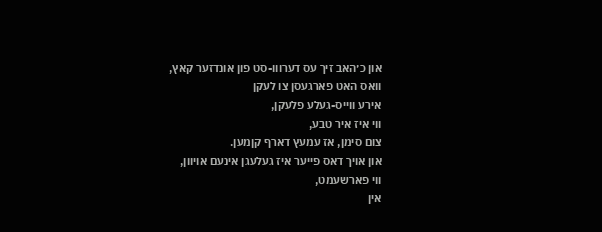און כ׳האב זיך עס דערווו-סט פון אונדזער קאץ,
וואס האט פארגעסן צו לעקן
אירע ווייס-געלע פלעקן,
ווי איז איר טבע,
צום סימן, אז עמעץ דארף קןמען.
און אויך דאס פייער איז געלעגן אינעם אויוון,
ווי פארשעמט,
אין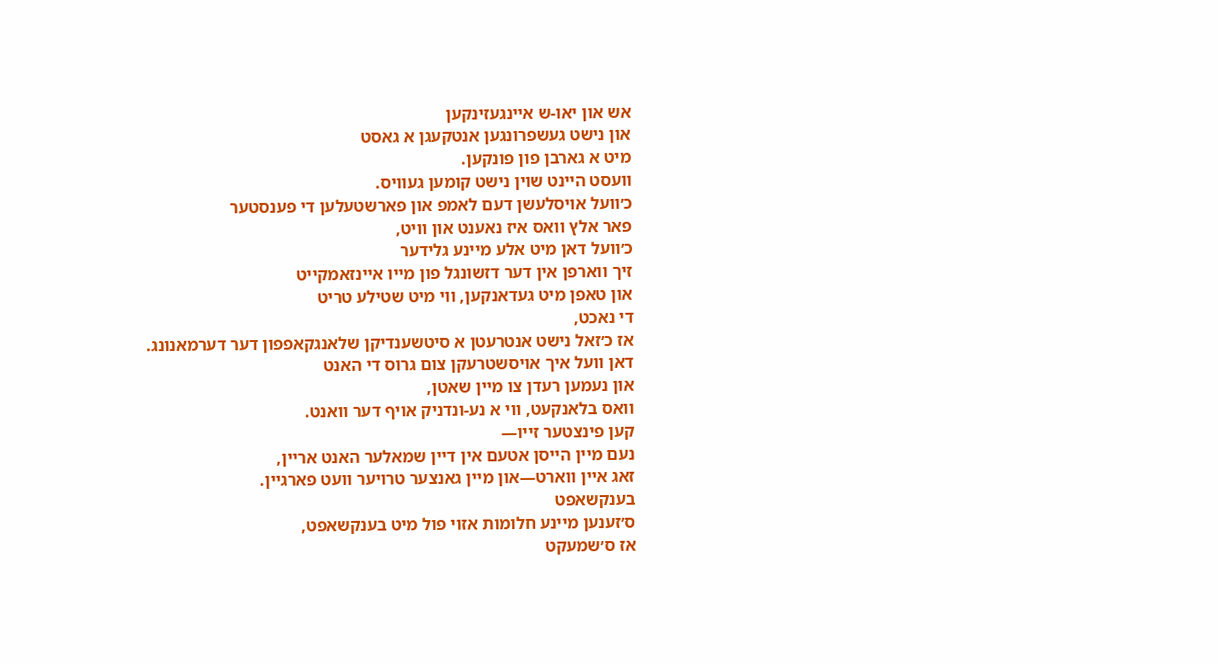אש און יאו-ש איינגעזינקען
און נישט געשפרונגען אנטקעגן א גאסט
מיט א גארבן פון פונקען.
וועסט היינט שוין נישט קומען געוויס.
כ׳וועל אויסלעשן דעם לאמפ און פארשטעלען די פענסטער
פאר אלץ וואס איז נאענט און וויט,
כ׳וועל דאן מיט אלע מיינע גלידער
זיך ווארפן אין דער דזשונגל פון מייו איינזאמקייט
און טאפן מיט געדאנקען, ווי מיט שטילע טריט
די נאכט,
אז כ׳זאל נישט אנטרעטן א סיטשענדיקן שלאנגקאפפון דער דערמאנונג.
דאן וועל איך אויסשטרעקן צום גרוס די האנט
און נעמען רעדן צו מיין שאטן,
וואס בלאנקעט, ווי א נע-ונדניק אויף דער וואנט.
קען פינצטער זייו—
נעם מיין הייסן אטעם אין דיין שמאלער האנט אריין,
זאג איין ווארט—און מיין גאנצער טרויער וועט פארגיין.
בענקשאפט
ס׳זענען מיינע חלומות אזוי פול מיט בענקשאפט,
אז ס׳שמעקט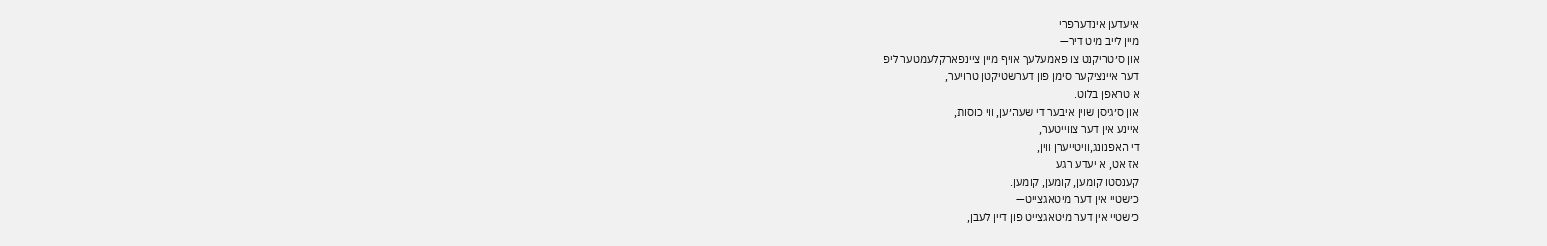איעדען אינדערפרי
מיין לייב מיט דיר—
און ס׳טריקנט צו פאמעלעך אויף מיין ציינפארקלעמטער ליפ
דער איינציקער סימן פון דערשטיקטן טרויער,
א טראפן בלוט.
און ס׳גיסן שוין איבער די שעה׳ען, ווי כוסות,
איינע אין דער צווייטער,
די האפנונג,וויטייערן ווין,
אז אט, א יעדע רגע
קענסטו קומען, קומען, קומען.
כ׳שטיי אין דער מיטאגצייט—
כ׳שטיי אין דער מיטאגצייט פון דיין לעבן,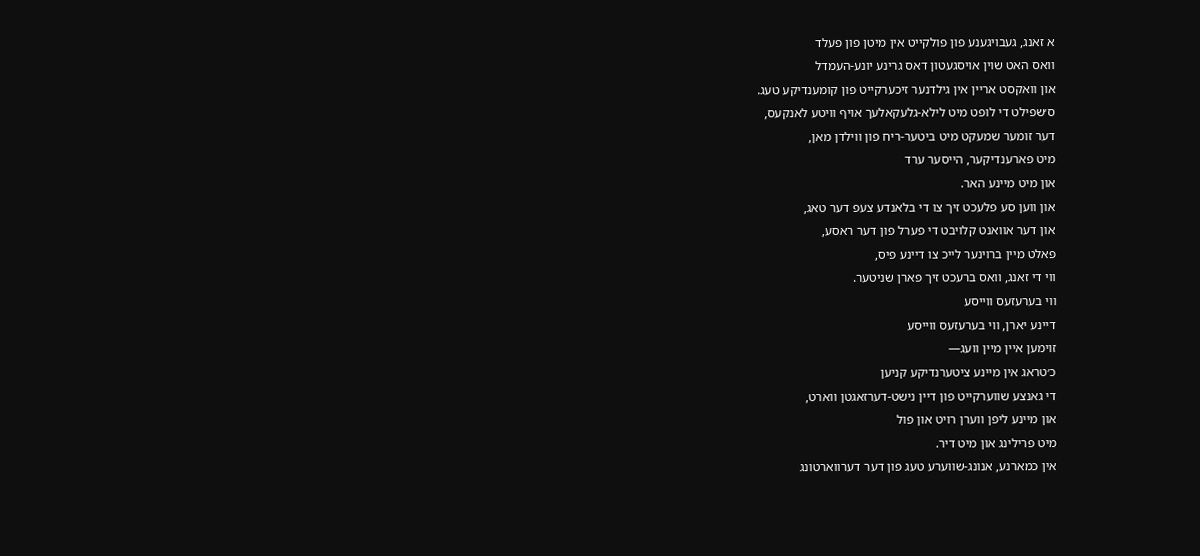א זאנג, געבויגענע פון פולקייט אין מיטן פון פעלד
וואס האט שוין אויסגעטון דאס גרינע יונע-העמדל
און וואקסט אריין אין גילדנער זיכערקייט פון קומענדיקע טעג.
ס׳שפילט די לופט מיט לילא-גלעקאלעך אויף וויטע לאנקעס,
דער זומער שמעקט מיט ביטער-ריח פון ווילדן מאן,
מיט פארענדיקער, הייסער ערד
און מיט מיינע האר.
און ווען סע פלעכט זיך צו די בלאנדע צעפ דער טאג,
און דער אוואנט קלויבט די פערל פון דער ראסע,
פאלט מיין ברוינער לייכ צו דיינע פיס,
ווי די זאנג, וואס ברעכט זיך פארן שניטער.
ווי בערעזעס ווייסע
דיינע יארן, ווי בערעזעס ווייסע
זוימען איין מיין וועג—
כ׳טראג אין מיינע ציטערנדיקע קניען
די גאנצע שווערקייט פון דיין נישט-דערזאגטן ווארט,
און מיינע ליפן ווערן רויט און פול
מיט פרילינג און מיט דיר.
אין כמארנע, אנונג-שווערע טעג פון דער דערווארטונג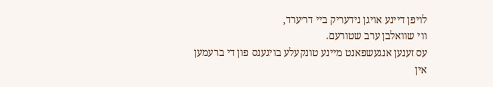לויפן דיינע אויגן נידעריק ביי דר׳ערד,
ווי שוואלבן ערב שטורעם.
עס זענען אנגעשפאנט מיינע טונקעלע בויגענס פון די ברעמען
אין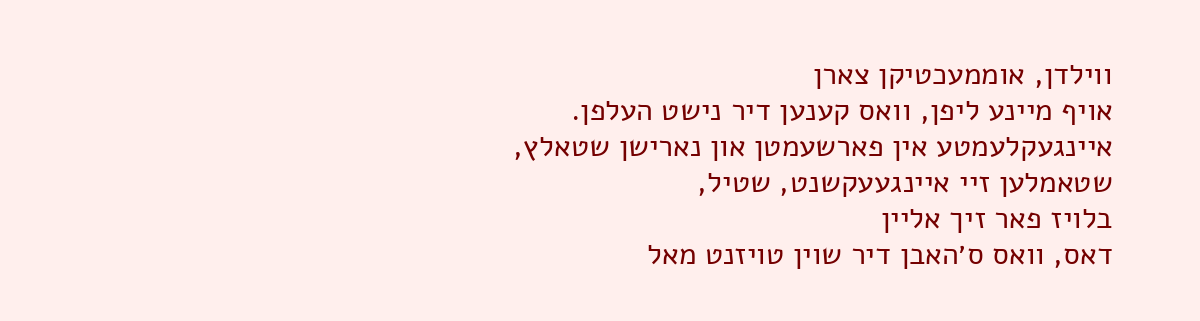ווילדן, אוממעכטיקן צארן
אויף מיינע ליפן, וואס קענען דיר נישט העלפן.
איינגעקלעמטע אין פארשעמטן און נארישן שטאלץ,
שטאמלען זיי איינגעעקשנט, שטיל,
בלויז פאר זיך אליין
דאס, וואס ס׳האבן דיר שוין טויזנט מאל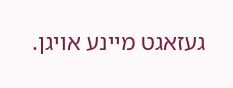געזאגט מיינע אויגן.